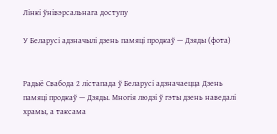Лінкі ўнівэрсальнага доступу

У Беларусі адзначылі дзень памяці продкаў — Дзяды (фота)


Радыё Свабода 2 лістапада ў Беларусі адзначаецца Дзень памяці продкаў — Дзяды. Многія людзі ў гэты дзень наведалі храмы, а таксама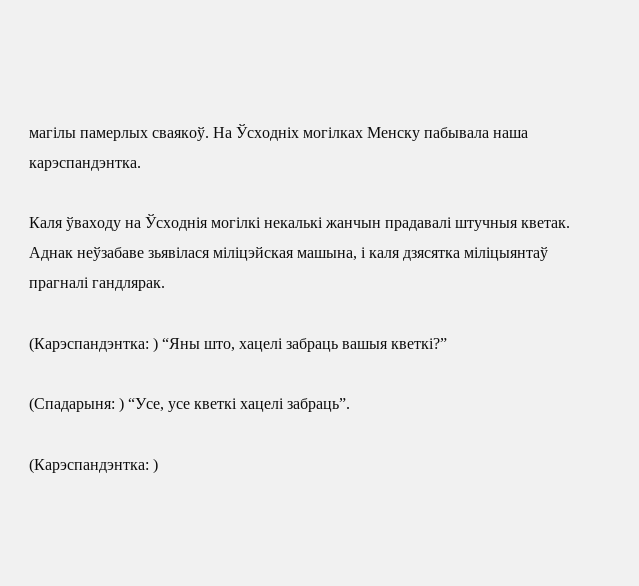магілы памерлых сваякоў. На Ўсходніх могілках Менску пабывала наша карэспандэнтка.

Каля ўваходу на Ўсходнія могілкі некалькі жанчын прадавалі штучныя кветак. Аднак неўзабаве зьявілася міліцэйская машына, і каля дзясятка міліцыянтаў прагналі гандлярак.

(Карэспандэнтка: ) “Яны што, хацелі забраць вашыя кветкі?”

(Спадарыня: ) “Усе, усе кветкі хацелі забраць”.

(Карэспандэнтка: )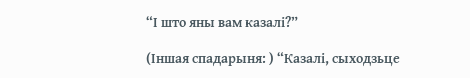“І што яны вам казалі?”

(Іншая спадарыня: ) “Казалі, сыходзьце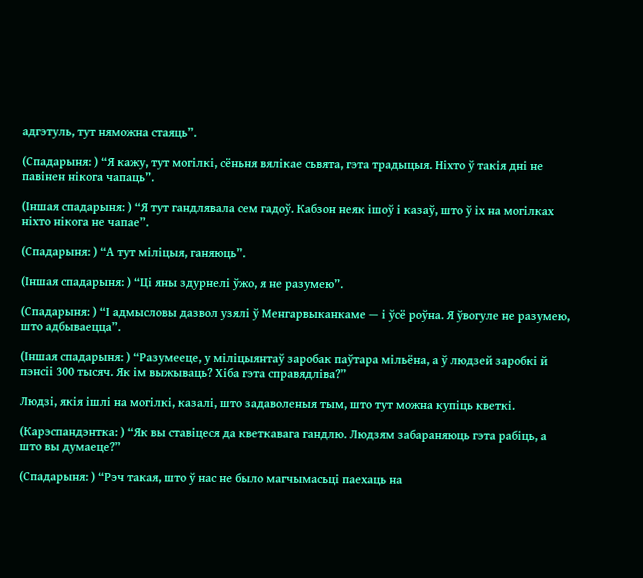адгэтуль, тут няможна стаяць”.

(Спадарыня: ) “Я кажу, тут могілкі, сёньня вялікае сьвята, гэта традыцыя. Ніхто ў такія дні не павінен нікога чапаць”.

(Іншая спадарыня: ) “Я тут гандлявала сем гадоў. Кабзон неяк ішоў і казаў, што ў іх на могілках ніхто нікога не чапае”.

(Спадарыня: ) “А тут міліцыя, ганяюць”.

(Іншая спадарыня: ) “Ці яны здурнелі ўжо, я не разумею”.

(Спадарыня: ) “І адмысловы дазвол узялі ў Менгарвыканкаме — і ўсё роўна. Я ўвогуле не разумею, што адбываецца”.

(Іншая спадарыня: ) “Разумееце, у міліцыянтаў заробак паўтара мільёна, а ў людзей заробкі й пэнсіі 300 тысяч. Як ім выжываць? Хіба гэта справядліва?”

Людзі, якія ішлі на могілкі, казалі, што задаволеныя тым, што тут можна купіць кветкі.

(Карэспандэнтка: ) “Як вы ставіцеся да кветкавага гандлю. Людзям забараняюць гэта рабіць, а што вы думаеце?”

(Спадарыня: ) “Рэч такая, што ў нас не было магчымасьці паехаць на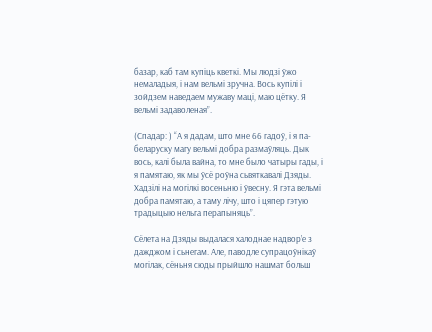базар, каб там купіць кветкі. Мы людзі ўжо немаладыя, і нам вельмі зручна. Вось купілі і зойдзем наведаем мужаву маці, маю цётку. Я вельмі задаволеная”.

(Спадар: ) “А я дадам, што мне 66 гадоў, і я па-беларуску магу вельмі добра размаўляць. Дык вось, калі была вайна, то мне было чатыры гады, і я памятаю, як мы ўсё роўна сьвяткавалі Дзяды. Хадзілі на могілкі восеньню і ўвесну. Я гэта вельмі добра памятаю, а таму лічу, што і цяпер гэтую традыцыю нельга перапыняць”.

Сёлета на Дзяды выдалася халоднае надвор’е з дажджом і сьнегам. Але, паводле супрацоўнікаў могілак, сёньня сюды прыйшло нашмат больш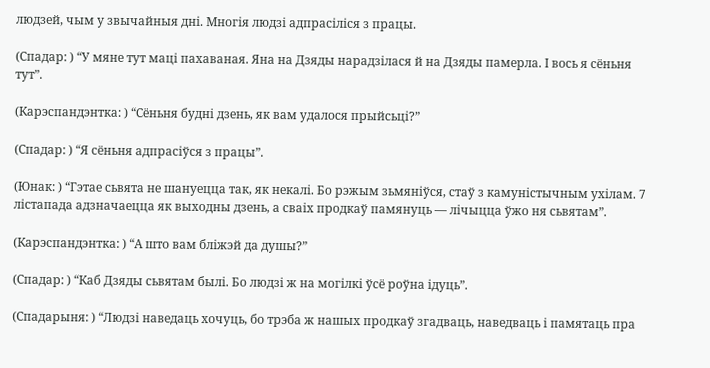людзей, чым у звычайныя дні. Многія людзі адпрасіліся з працы.

(Спадар: ) “У мяне тут маці пахаваная. Яна на Дзяды нарадзілася й на Дзяды памерла. І вось я сёньня тут”.

(Карэспандэнтка: ) “Сёньня будні дзень, як вам удалося прыйсьці?”

(Спадар: ) “Я сёньня адпрасіўся з працы”.

(Юнак: ) “Гэтае сьвята не шануецца так, як некалі. Бо рэжым зьмяніўся, стаў з камуністычным ухілам. 7 лістапада адзначаецца як выходны дзень, а сваіх продкаў памянуць — лічыцца ўжо ня сьвятам”.

(Карэспандэнтка: ) “А што вам бліжэй да душы?”

(Спадар: ) “Каб Дзяды сьвятам былі. Бо людзі ж на могілкі ўсё роўна ідуць”.

(Спадарыня: ) “Людзі наведаць хочуць, бо трэба ж нашых продкаў згадваць, наведваць і памятаць пра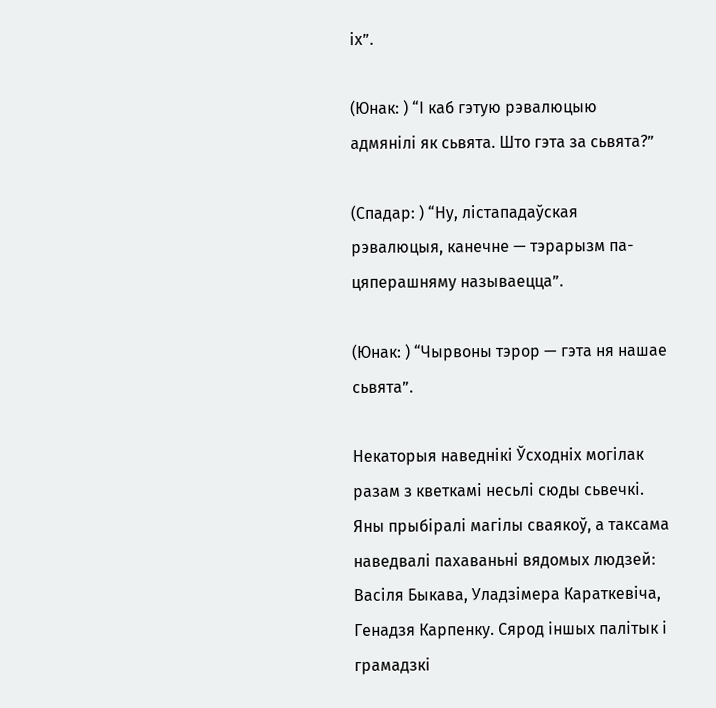іх”.

(Юнак: ) “І каб гэтую рэвалюцыю адмянілі як сьвята. Што гэта за сьвята?”

(Спадар: ) “Ну, лістападаўская рэвалюцыя, канечне — тэрарызм па-цяперашняму называецца”.

(Юнак: ) “Чырвоны тэрор — гэта ня нашае сьвята”.

Некаторыя наведнікі Ўсходніх могілак разам з кветкамі несьлі сюды сьвечкі. Яны прыбіралі магілы сваякоў, а таксама наведвалі пахаваньні вядомых людзей: Васіля Быкава, Уладзімера Караткевіча, Генадзя Карпенку. Сярод іншых палітык і грамадзкі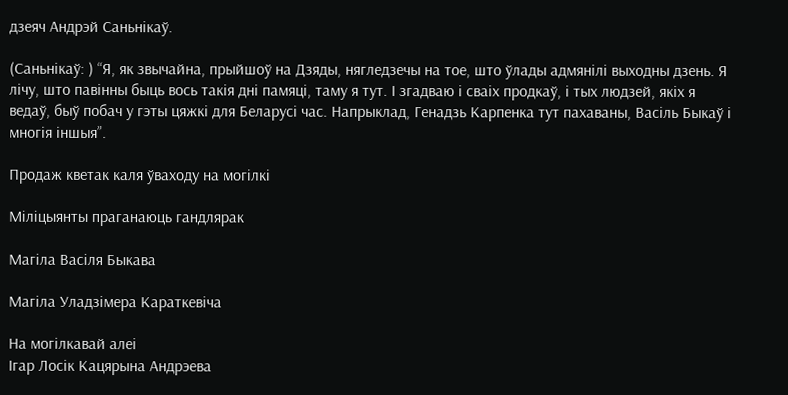дзеяч Андрэй Саньнікаў.

(Саньнікаў: ) “Я, як звычайна, прыйшоў на Дзяды, нягледзечы на тое, што ўлады адмянілі выходны дзень. Я лічу, што павінны быць вось такія дні памяці, таму я тут. І згадваю і сваіх продкаў, і тых людзей, якіх я ведаў, быў побач у гэты цяжкі для Беларусі час. Напрыклад, Генадзь Карпенка тут пахаваны, Васіль Быкаў і многія іншыя”.

Продаж кветак каля ўваходу на могілкі

Міліцыянты праганаюць гандлярак

Магіла Васіля Быкава

Магіла Уладзімера Караткевіча

На могілкавай алеі
Ігар Лосік Кацярына Андрэева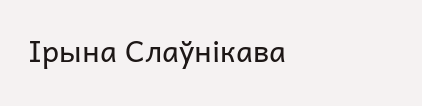Ірына Слаўнікава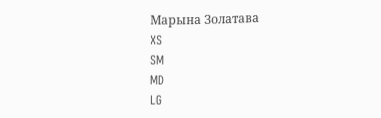Марына Золатава
XS
SM
MD
LG